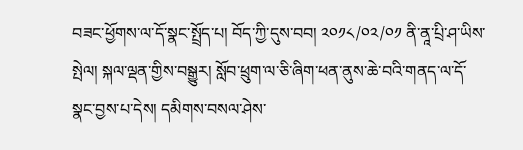བཟང་ཕྱོགས་ལ་དོ་སྣང་སྤྲོད་པ། བོད་ཀྱི་དུས་བབ། ༢༠༡༨/༠༢/༠༡ ནི་ནཱ་པྲི་ཤ་ཡིས་སྤེལ། སྐལ་ལྡན་གྱིས་བསྒྱུར། སློབ་ཕྲུག་ལ་ཅི་ཞིག་ཕན་ནུས་ཆེ་བའི་གནད་ལ་དོ་སྣང་བྱས་པ་དེས། དམིགས་བསལ་ཤེས་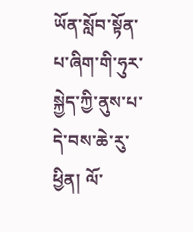ཡོན་སློབ་སྟོན་པ་ཞིག་གི་ཧུར་སྐྱེད་ཀྱི་ནུས་པ་དེ་བས་ཆེ་རུ་ཕྱིན། ལོ་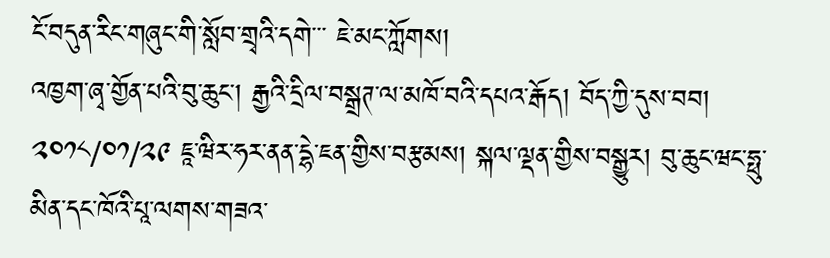ངོ་བདུན་རིང་གཞུང་གི་སློབ་གྲྭའི་དགེ་་་ ཇེ་མང་ཀློགས།
འཁྱག་ཞྭ་གྱོན་པའི་བུ་ཆུང་། རྒྱའི་དྲིལ་བསྒྲཊ་ལ་མཁོ་བའི་དཔའ་རྒོད། བོད་ཀྱི་དུས་བབ། ༢༠༡༨/༠༡/༢༩ ཇཱ་ཝིར་ཧར་ནན་དྷེ་ཇན་གྱིས་བརྩམས། སྐལ་ལྡན་གྱིས་བསྒྱུར། བུ་ཆུང་ཝང་ཧྥུ་མིན་དང་ཁོའི་པཱ་ལགས་གཟའ་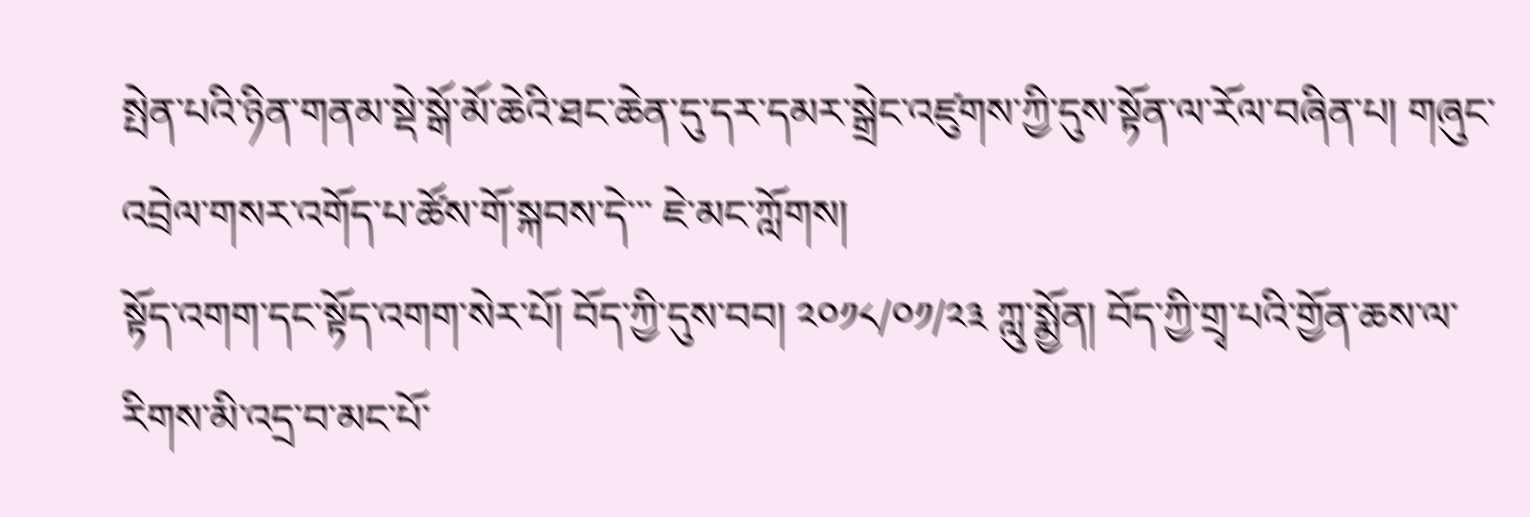སྤེན་པའི་ཉིན་གནམ་སྡེ་སྒོ་མོ་ཆེའི་ཐང་ཆེན་དུ་དར་དམར་སྒྲེང་འཛུགས་ཀྱི་དུས་སྟོན་ལ་རོལ་བཞིན་པ། གཞུང་འབྲེལ་གསར་འགོད་པ་ཚོས་གོ་སྐབས་དེ་་་ ཇེ་མང་ཀློགས།
སྟོད་འགག་དང་སྟོད་འགག་སེར་པོ། བོད་ཀྱི་དུས་བབ། ༢༠༡༨/༠༡/༢༣ ཀླུ་སྨྱོན། བོད་ཀྱི་གྲྭ་པའི་གྱོན་ཆས་ལ་རིགས་མི་འདྲ་བ་མང་པོ་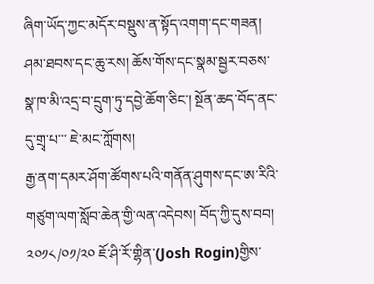ཞིག་ཡོད་ཀྱང་མདོར་བསྡུས་ན་སྟོད་འགག་དང་གཟན། ཤམ་ཐབས་དང་ཆུ་རས། ཆོས་གོས་དང་སྣམ་སྦྱར་བཅས་སྣ་ཁ་མི་འདྲ་བ་དྲུག་ཏུ་དབྱེ་ཆོག་ཅིང་། སྔོན་ཆད་བོད་ནང་དུ་གྲྭ་པ་་་ ཇེ་མང་ཀློགས།
རྒྱ་ནག་དམར་ཤོག་ཚོགས་པའི་གནོན་ཤུགས་དང་ཨ་རིའི་གཙུག་ལག་སློབ་ཆེན་གྱི་ལན་འདེབས། བོད་ཀྱི་དུས་བབ། ༢༠༡༨/༠༡/༢༠ ཇོ་ཤི་རོ་གྷིན་(Josh Rogin)གྱིས་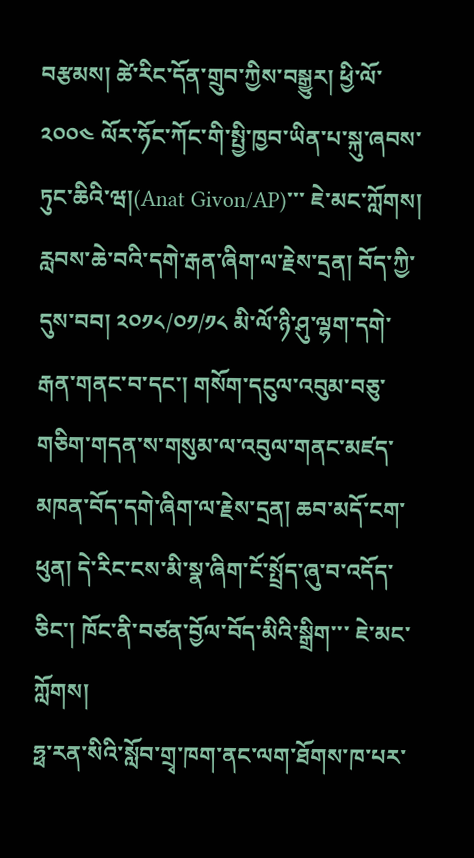བརྩམས། ཚེ་རིང་དོན་གྲུབ་ཀྱིས་བསྒྱུར། ཕྱི་ལོ་ ༢༠༠༤ ལོར་ཧོང་ཀོང་གི་སྤྱི་ཁྱབ་ཡིན་པ་སྐུ་ཞབས་ཏུང་ཆིའི་ཝ།(Anat Givon/AP)་་་ ཇེ་མང་ཀློགས།
རླབས་ཆེ་བའི་དགེ་རྒན་ཞིག་ལ་རྗེས་དྲན། བོད་ཀྱི་དུས་བབ། ༢༠༡༨/༠༡/༡༨ མི་ལོ་ཉི་ཤུ་ལྷག་དགེ་རྒན་གནང་བ་དང་། གསོག་དངུལ་འབུམ་བཅུ་གཅིག་གདན་ས་གསུམ་ལ་འབུལ་གནང་མཛད་མཁན་བོད་དགེ་ཞིག་ལ་རྗེས་དྲན། ཆབ་མདོ་ངག་ཕུན། དེ་རིང་ངས་མི་སྣ་ཞིག་ངོ་སྤྲོད་ཞུ་བ་འདོད་ཅིང་། ཁོང་ནི་བཙན་བྱོལ་བོད་མིའི་སྒྲིག་་་ ཇེ་མང་ཀློགས།
ཧྥ་རན་སིའི་སློབ་གྲྭ་ཁག་ནང་ལག་ཐོགས་ཁ་པར་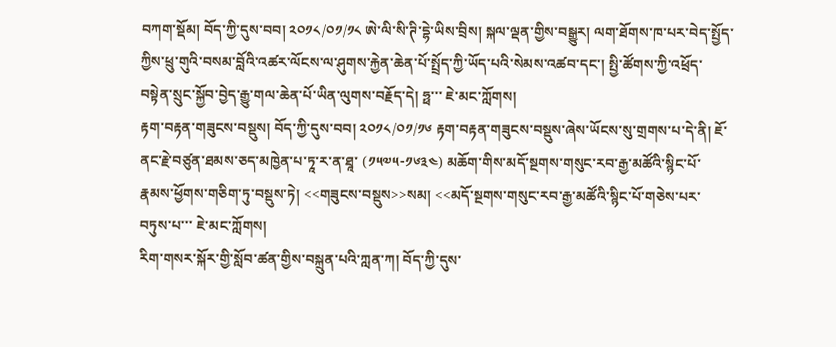བཀག་སྡོམ། བོད་ཀྱི་དུས་བབ། ༢༠༡༨/༠༡/༡༨ ཨེ་ལི་སི་ཊི་དྷེ་ཡིས་བྲིས། སྐལ་ལྡན་གྱིས་བསྒྱུར། ལག་ཐོགས་ཁ་པར་བེད་སྤྱོད་ཀྱིས་ཕྲུ་གུའི་བསམ་བློའི་འཚར་ལོངས་ལ་ཤུགས་རྐྱེན་ཆེན་པོ་སྤྲོད་ཀྱི་ཡོད་པའི་སེམས་འཚབ་དང་། སྤྱི་ཚོགས་ཀྱི་འཕྲོད་བསྟེན་སྲུང་སྐྱོབ་བྱེད་རྒྱུ་གལ་ཆེན་པོ་ཡིན་ལུགས་བརྗོད་དེ། ཧྥ་་་ ཇེ་མང་ཀློགས།
རྟག་བརྟན་གཟུངས་བསྡུས། བོད་ཀྱི་དུས་བབ། ༢༠༡༨/༠༡/༡༦ རྟག་བརྟན་གཟུངས་བསྡུས་ཞེས་ཡོངས་སུ་གྲགས་པ་དེ་ནི། ཇོ་ནང་རྗེ་བཙུན་ཐམས་ཅད་མཁྱེན་པ་ཏཱ་ར་ན་ཐཱ་ (༡༥༧༥-༡༦༣༤) མཆོག་གིས་མདོ་སྔགས་གསུང་རབ་རྒྱ་མཚོའི་སྙིང་པོ་རྣམས་ཕྱོགས་གཅིག་ཏུ་བསྡུས་ཏེ། <<གཟུངས་བསྡུས>>སམ། <<མདོ་སྔགས་གསུང་རབ་རྒྱ་མཚོའི་སྙིང་པོ་གཅེས་པར་བཏུས་པ་་་ ཇེ་མང་ཀློགས།
རིག་གསར་སྐོར་གྱི་སློབ་ཚན་གྱིས་བསྐྲུན་པའི་ཀླན་ཀ། བོད་ཀྱི་དུས་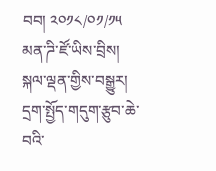བབ། ༢༠༡༨/༠༡/༡༥ མན་ཌི་ཛོ་ཡིས་བྲིས། སྐལ་ལྡན་གྱིས་བསྒྱུར། དྲག་སྤྱོད་གདུག་རྩུབ་ཆེ་བའི་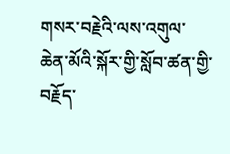གསར་བརྗེའི་ལས་འགུལ་ཆེན་མོའི་སྐོར་གྱི་སློབ་ཚན་གྱི་བརྗོད་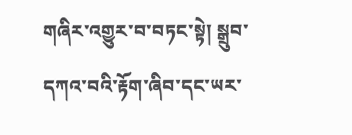གཞིར་འགྱུར་བ་བཏང་སྟེ། སྒྲུབ་དཀའ་བའི་རྟོག་ཞིབ་དང་ཡར་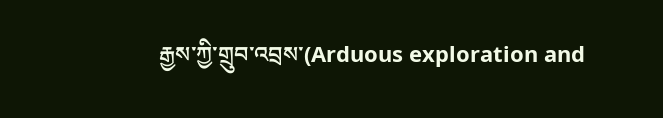རྒྱས་ཀྱི་གྲུབ་འབྲས་(Arduous exploration and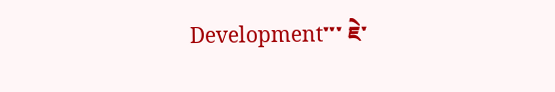Development་་་ ཇེ་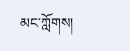མང་ཀློགས།